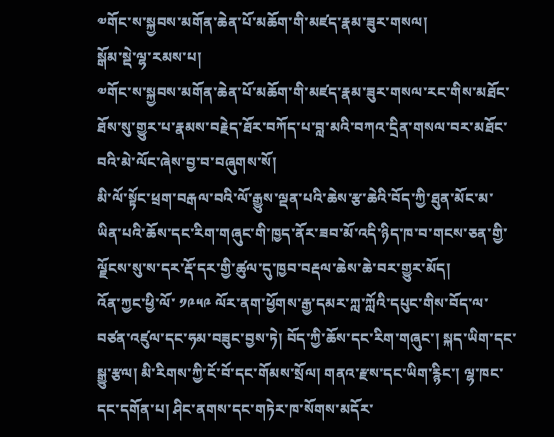༧གོང་ས་སྐྱབས་མགོན་ཆེན་པོ་མཆོག་གི་མཛད་རྣམ་ཟུར་གསལ།
སྒོམ་སྡེ་ལྷ་རམས་པ།
༧གོང་ས་སྐྱབས་མགོན་ཆེན་པོ་མཆོག་གི་མཛད་རྣམ་ཟུར་གསལ་རང་གིས་མཐོང་ཐོས་སུ་གྱུར་པ་རྣམས་བརྗེད་ཐོར་བཀོད་པ་བླ་མའི་བཀའ་དྲིན་གསལ་བར་མཐོང་བའི་མེ་ལོང་ཞེས་བྱ་བ་བཞུགས་སོ།
མི་ལོ་སྟོང་ཕྲག་བརྒལ་བའི་ལོ་རྒྱུས་ལྡན་པའི་ཆེས་རྩ་ཆེའི་བོད་ཀྱི་ཐུན་མོང་མ་ཡིན་པའི་ཆོས་དང་རིག་གཞུང་གི་ཁྱད་ནོར་ཟབ་མོ་འདི་ཉིད་ཁ་བ་གངས་ཅན་གྱི་ལྗོངས་སུ་ས་དར་རྡོ་དར་གྱི་ཚུལ་དུ་ཁྱབ་བརྡལ་ཆེས་ཆེ་བར་གྱུར་མོད།
འོན་ཀྱང་ཕྱི་ལོ་ ༡༩༥༩ ལོར་ནག་ཕྱོགས་རྒྱ་དམར་ཀླ་ཀློའི་དཔུང་གིས་བོད་ལ་བཙན་འཛུལ་དང་ཧམ་བཟུང་བྱས་ཏེ། བོད་ཀྱི་ཆོས་དང་རིག་གཞུང་། སྐད་ཡིག་དང་སྒྱུ་རྩལ། མི་རིགས་ཀྱི་ངོ་བོ་དང་གོམས་སྲོལ། གནའ་རྫས་དང་ཡིག་རྙིང་། ལྷ་ཁང་དང་དགོན་པ། ཤིང་ནགས་དང་གཏེར་ཁ་སོགས་མདོར་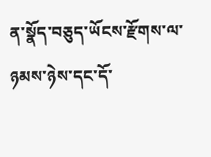ན་སྣོད་བཅུད་ཡོངས་རྫོགས་ལ་ཉམས་ཉེས་དང་དོ་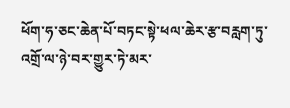ཕོག་ཧ་ཅང་ཆེན་པོ་བཏང་སྟེ་ཕལ་ཆེར་རྩ་བརླག་ཏུ་འགྲོ་ལ་ཉེ་བར་གྱུར་ཏེ་མར་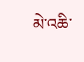མེ་འཆི་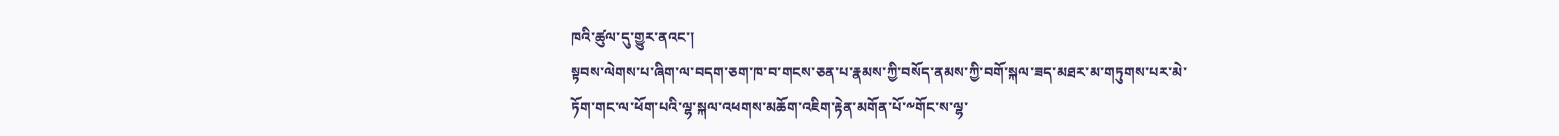ཁའི་ཚུལ་དུ་གྱུར་ནའང་།
སྟབས་ལེགས་པ་ཞིག་ལ་བདག་ཅག་ཁ་བ་གངས་ཅན་པ་རྣམས་ཀྱི་བསོད་ནམས་ཀྱི་བགོ་སྐལ་ཟད་མཐར་མ་གཏུགས་པར་མེ་ཏོག་གང་ལ་ཕོག་པའི་ལྷ་སྐལ་འཕགས་མཆོག་འཇིག་རྟེན་མགོན་པོ་༸གོང་ས་ལྷ་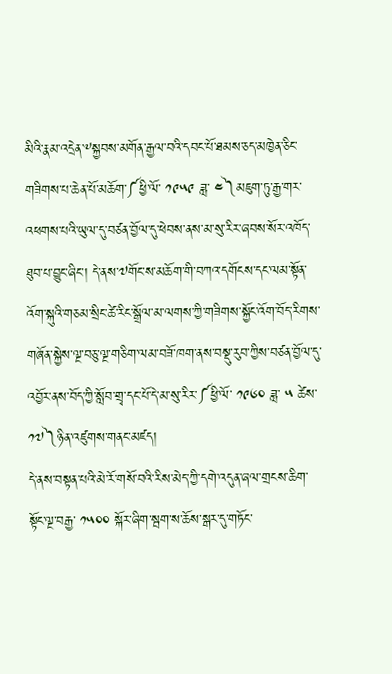མིའི་རྣམ་འདྲེན་༸སྐྱབས་མགོན་རྒྱལ་བའི་དབང་པོ་ཐམས་ཅད་མཁྱེན་ཅིང་གཟིགས་པ་ཆེན་པོ་མཆོག་༼ཕྱི་ལོ་ ༡༩༥༩ ཟླ་ ༤༽མཇུག་ཏུ་རྒྱ་གར་འཕགས་པའི་ཡུལ་དུ་བཙན་བྱོལ་དུ་ཕེབས་ནས་མ་སུ་རིར་ཞབས་སོར་འཁོད་ཐུབ་པ་བྱུང་ཞིང་། དེ་ནས་༧གོང་ས་མཆོག་གི་བཀའ་དགོངས་དང་ལམ་སྟོན་འོག་སྐུའི་གཅམ་སྲིང་ཚེ་རིང་སྒྲོལ་མ་ལགས་ཀྱི་གཟིགས་སྐྱོང་འོག་བོད་རིགས་གཞོན་སྐྱེས་ལྔ་བཅུ་ལྔ་གཅིག་ལམ་བཟོ་ཁག་ནས་བསྡུ་རུབ་ཀྱིས་བཙན་བྱོལ་དུ་འབྱོར་ནས་བོད་ཀྱི་སློབ་གྲྭ་དང་པོ་དེ་མ་སུ་རིར་༼ཕྱི་ལོ་ ༡༩༦༠ ཟླ་ ༥ ཚེས་ ༡༧༽ཉིན་འཛུགས་གནང་མཛད།
དེ་ནས་བསྟན་པའི་མེ་རོ་གསོ་བའི་རིས་མེད་ཀྱི་དགེ་འདུན་ཞལ་གྲངས་ཆིག་སྟོང་ལྔ་བརྒྱ་ ༡༥༠༠ སྐོར་ཞིག་སྦག་ས་ཆོས་སྒར་དུ་གཏོང་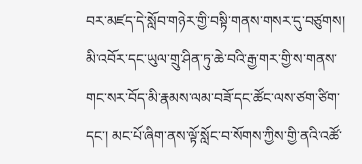བར་མཛད་དེ་སློབ་གཉེར་གྱི་བསྟི་གནས་གསར་དུ་བཙུགས།
མི་འབོར་དང་ཡུལ་གྲུ་ཤིན་ཏུ་ཆེ་བའི་རྒྱ་གར་གྱི་ས་གནས་གང་སར་བོད་མི་རྣམས་ལམ་བཟོ་དང་ཚོང་ལས་ཙག་ཙིག་དང་། མང་པོ་ཞིག་ནས་ལྟོ་སློང་བ་སོགས་ཀྱིས་གྱི་ནའི་འཚོ་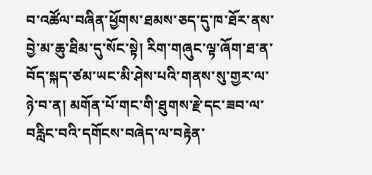བ་འཚོལ་བཞིན་ཕྱོགས་ཐམས་ཅད་དུ་ཁ་ཐོར་ནས་བྱེ་མ་ཆུ་ཐིམ་དུ་སོང་སྟེ། རིག་གཞུང་ལྟ་ཞོག་ཐ་ན་བོད་སྐད་ཙམ་ཡང་མི་ཤེས་པའི་གནས་སུ་གྱར་ལ་ཉེ་བ་ན། མགོན་པོ་གང་གི་ཐུགས་རྗེ་དང་ཟབ་ལ་བརླིང་བའི་དགོངས་བཞེད་ལ་བརྟེན་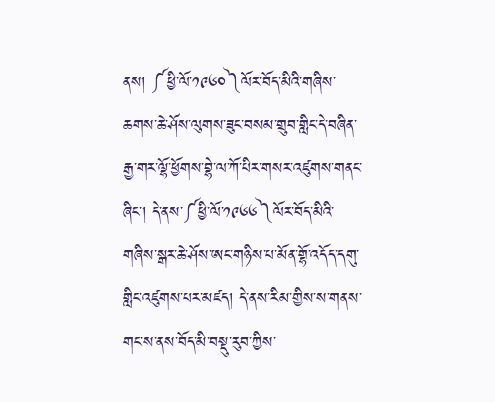ནས། ༼ཕྱི་ལོ་༡༩༦༠༽ལོར་བོད་མིའི་གཞིས་ཆགས་ཆེ་ཤོས་ལུགས་ཟུང་བསམ་གྲུབ་གླིང་དེ་བཞིན་རྒྱ་གར་ལྷོ་ཕྱོགས་བྷེ་ལ་ཀོ་པིར་གསར་འཛུགས་གནང་ཞིང་། དེ་ནས་༼ཕྱི་ལོ་༡༩༦༦༽ལོར་བོད་མིའི་གཞིས་སྒར་ཆེ་ཤོས་ཨང་གཉིས་པ་མོན་གྷོ་འདོད་དགུ་གླིང་འཛུགས་པར་མཛད། དེ་ནས་རིམ་གྱིས་ས་གནས་གང་ས་ནས་བོད་མི་བསྡུ་རུབ་ཀྱིས་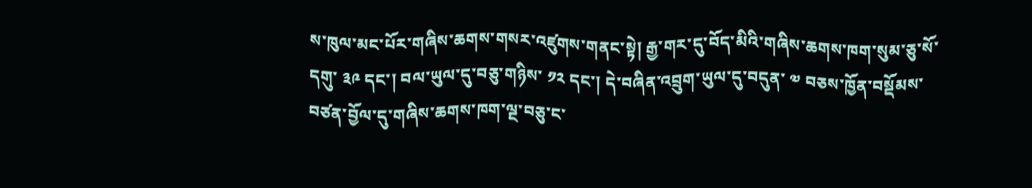ས་ཁུལ་མང་པོར་གཞིས་ཆགས་གསར་འཛུགས་གནང་སྟེ། རྒྱ་གར་དུ་བོད་མིའི་གཞིས་ཆགས་ཁག་སུམ་ཅུ་སོ་དགུ་ ༣༩ དང་། བལ་ཡུལ་དུ་བཅུ་གཉིས་ ༡༢ དང་། དེ་བཞིན་འབྲུག་ཡུལ་དུ་བདུན་ ༧ བཅས་ཁྱོན་བསྡོམས་བཙན་བྱོལ་དུ་གཞིས་ཆགས་ཁག་ལྔ་བཅུ་ང་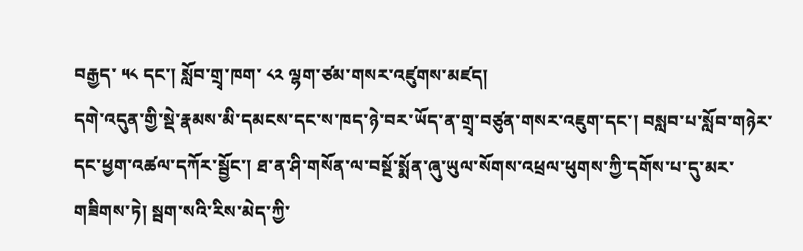བརྒྱད་ ༥༨ དང་། སློབ་གྲྭ་ཁག་ ༨༢ ལྷག་ཙམ་གསར་འཛུགས་མཛད།
དགེ་འདུན་གྱི་སྡེ་རྣམས་མི་དམངས་དང་ས་ཁད་ཉེ་བར་ཡོད་ན་གྲྭ་བཙུན་གསར་འཇུག་དང་། བསླབ་པ་སློབ་གཉེར་དང་ཕྱག་འཚལ་དཀོར་སྦྱོང་། ཐ་ན་ཤི་གསོན་ལ་བསྔོ་སྨོན་ཞུ་ཡུལ་སོགས་འཕྲལ་ཕུགས་ཀྱི་དགོས་པ་དུ་མར་གཟིགས་ཏེ། སྦག་སའི་རིས་མེད་ཀྱི་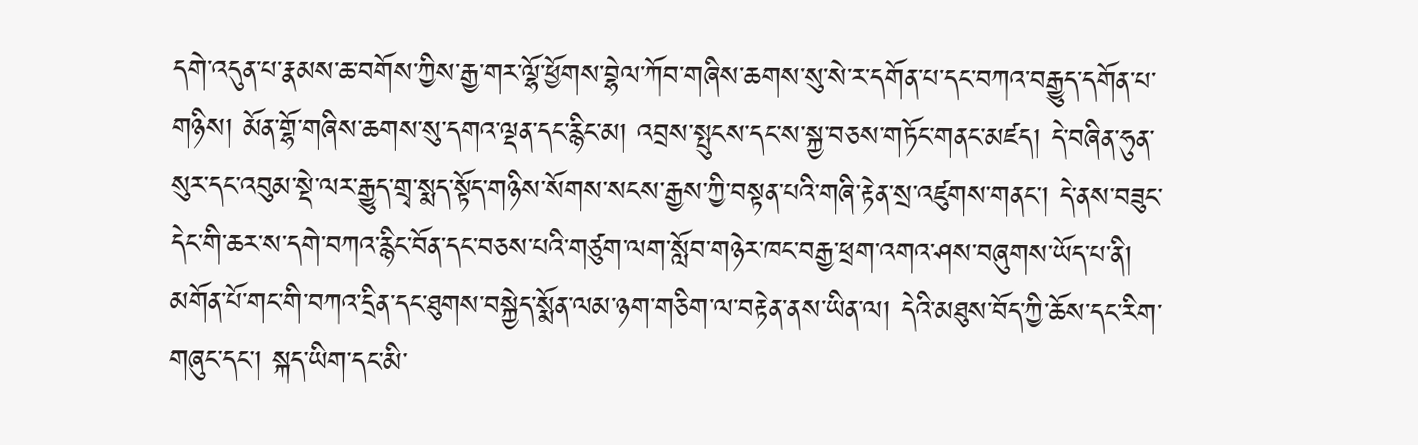དགེ་འདུན་པ་རྣམས་ཆ་བགོས་ཀྱིས་རྒྱ་གར་ལྷོ་ཕྱོགས་བྷེལ་ཀོབ་གཞིས་ཆགས་སུ་སེ་ར་དགོན་པ་དང་བཀའ་བརྒྱུད་དགོན་པ་གཉིས། མོན་གྷོ་གཞིས་ཆགས་སུ་དགའ་ལྡན་དང་རྙིང་མ། འབྲས་སྤུངས་དང་ས་སྐྱ་བཅས་གཏོང་གནང་མཛད། དེ་བཞིན་ཧུན་སུར་དང་འབུམ་སྡེ་ལར་རྒྱུད་གྲྭ་སྨད་སྟོད་གཉིས་སོགས་སངས་རྒྱས་ཀྱི་བསྟན་པའི་གཞི་རྟེན་སྲ་འཛུགས་གནང་། དེ་ནས་བཟུང་དེང་གི་ཆར་ས་དགེ་བཀའ་རྙིང་བོན་དང་བཅས་པའི་གཙུག་ལག་སློབ་གཉེར་ཁང་བརྒྱ་ཕྲག་འགའ་ཤས་བཞུགས་ཡོད་པ་ནི། མགོན་པོ་གང་གི་བཀའ་དྲིན་དང་ཐུགས་བསྐྱེད་སྨོན་ལམ་ཉག་གཅིག་ལ་བརྟེན་ནས་ཡིན་ལ། དེའི་མཐུས་བོད་ཀྱི་ཆོས་དང་རིག་གཞུང་དང་། སྐད་ཡིག་དང་མི་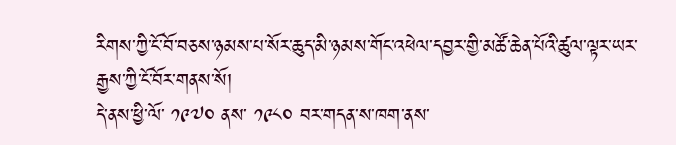རིགས་ཀྱི་ངོ་བོ་བཅས་ཉམས་པ་སོར་ཆུད་མི་ཉམས་གོང་འཕེལ་དབྱར་གྱི་མཚོ་ཆེན་པོའི་ཚུལ་ལྟར་ཡར་རྒྱས་ཀྱི་ངོ་བོར་གནས་སོ།
དེ་ནས་ཕྱི་ལོ་ ༡༩༧༠ ནས་ ༡༩༨༠ བར་གདན་ས་ཁག་ནས་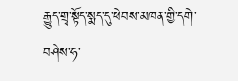རྒྱུད་གྲྭ་སྟོད་སྨད་དུ་ཕེབས་མཁན་གྱི་དགེ་བཤེས་ཧ་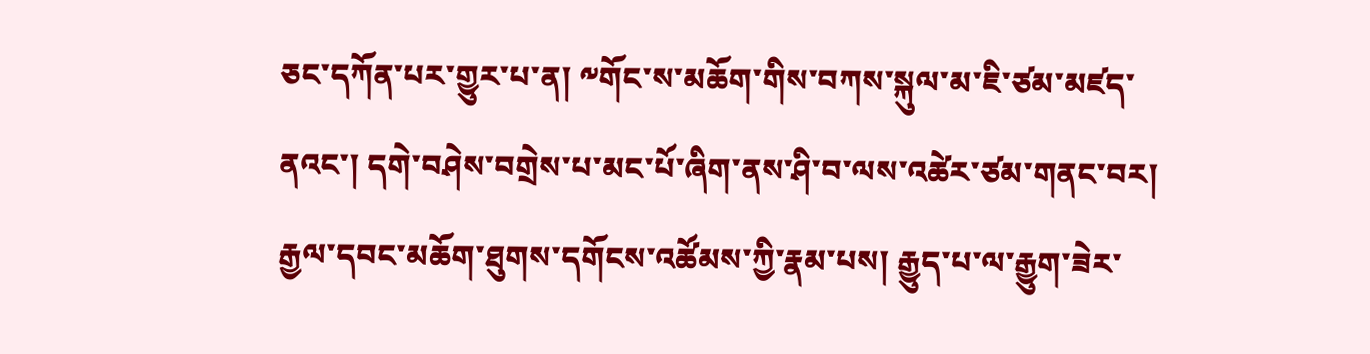ཅང་དཀོན་པར་གྱུར་པ་ན། ༸གོང་ས་མཆོག་གིས་བཀས་སྐུལ་མ་ཇི་ཙམ་མཛད་ནའང་། དགེ་བཤེས་བགྲེས་པ་མང་པོ་ཞིག་ནས་ཤི་བ་ལས་འཚེར་ཙམ་གནང་བར། རྒྱལ་དབང་མཆོག་ཐུགས་དགོངས་འཚོམས་ཀྱི་རྣམ་པས། རྒྱུད་པ་ལ་རྒྱུག་ཟེར་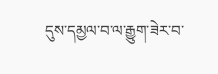དུས་དམྱལ་བ་ལ་རྒྱུག་ཟེར་བ་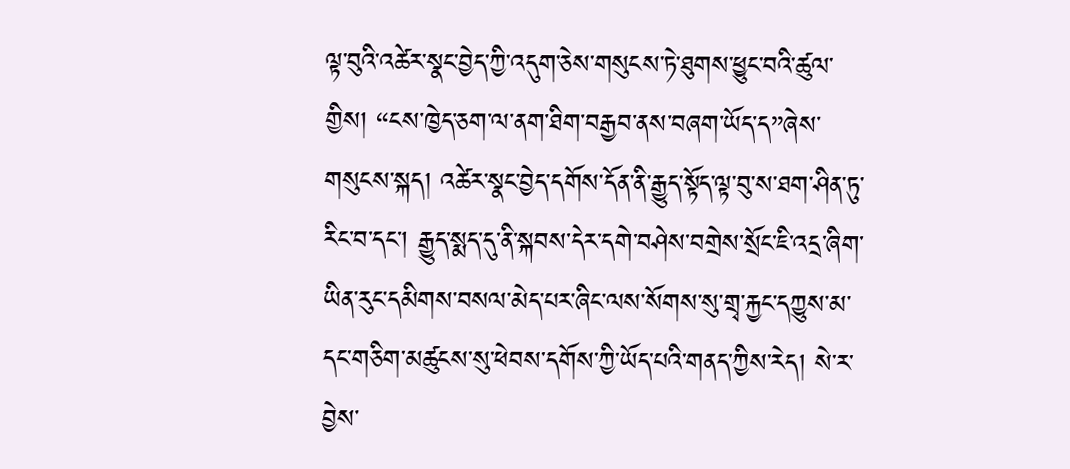ལྟ་བུའི་འཚེར་སྣང་བྱེད་ཀྱི་འདུག་ཅེས་གསུངས་ཏེ་ཐུགས་ཕྱུང་བའི་ཚུལ་གྱིས། “ངས་ཁྱེད་ཅག་ལ་ནག་ཐིག་བརྒྱབ་ནས་བཞག་ཡོད་ད”ཞེས་གསུངས་སྐད། འཚེར་སྣང་བྱེད་དགོས་དོན་ནི་རྒྱུད་སྟོད་ལྟ་བུ་ས་ཐག་ཤིན་ཏུ་རིང་བ་དང་། རྒྱུད་སྨད་དུ་ནི་སྐབས་དེར་དགེ་བཤེས་བགྲེས་སྲོང་ཇི་འདྲ་ཞིག་ཡིན་རུང་དམིགས་བསལ་མེད་པར་ཞིང་ལས་སོགས་སུ་གྲྭ་རྐྱང་དཀྱུས་མ་དང་གཅིག་མཚུངས་སུ་ཕེབས་དགོས་ཀྱི་ཡོད་པའི་གནད་ཀྱིས་རེད། སེ་ར་བྱེས་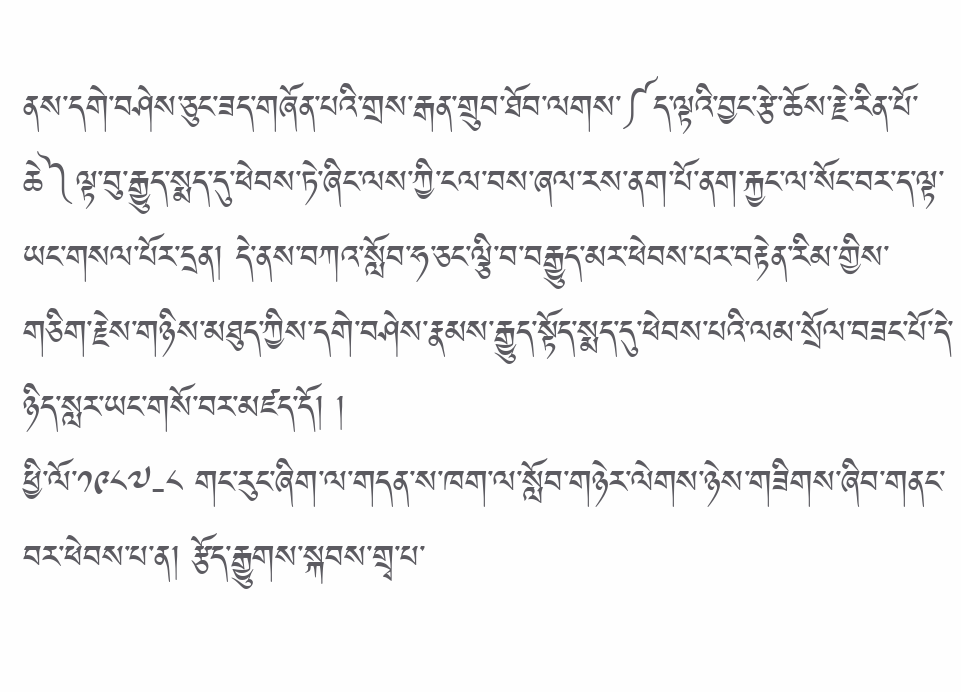ནས་དགེ་བཤེས་ཅུང་ཟད་གཞོན་པའི་གྲས་རྒན་གྲུབ་ཐོབ་ལགས་༼ད་ལྟའི་བྱང་རྩེ་ཆོས་རྗེ་རིན་པོ་ཆེ༽ལྟ་བུ་རྒྱུད་སྨད་དུ་ཕེབས་ཏེ་ཞིང་ལས་ཀྱི་ངལ་བས་ཞལ་རས་ནག་པོ་ནག་རྐྱང་ལ་སོང་བར་ད་ལྟ་ཡང་གསལ་པོར་དྲན། དེ་ནས་བཀའ་སློབ་ཧ་ཅང་ལྕི་བ་བརྒྱུད་མར་ཕེབས་པར་བརྟེན་རིམ་གྱིས་གཅིག་རྗེས་གཉིས་མཐུད་ཀྱིས་དགེ་བཤེས་རྣམས་རྒྱུད་སྟོད་སྨད་དུ་ཕེབས་པའི་ལམ་སྲོལ་བཟང་པོ་དེ་ཉིད་སླར་ཡང་གསོ་བར་མཛད་དོ། །
ཕྱི་ལོ་༡༩༨༧-༨ གང་རུང་ཞིག་ལ་གདན་ས་ཁག་ལ་སློབ་གཉེར་ལེགས་ཉེས་གཟིགས་ཞིབ་གནང་བར་ཕེབས་པ་ན། རྩོད་རྒྱུགས་སྐབས་གྲྭ་པ་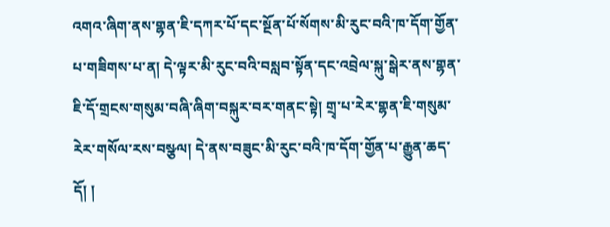འགའ་ཞིག་ནས་གྷན་ཇི་དཀར་པོ་དང་སྔོན་པོ་སོགས་མི་རུང་བའི་ཁ་དོག་གྱོན་པ་གཟིགས་པ་ན། དེ་ལྟར་མི་རུང་བའི་བསླབ་སྟོན་དང་འབྲེལ་སྐུ་སྒེར་ནས་གྷན་ཇི་དོ་གྲངས་གསུམ་བཞི་ཞིག་བསྐུར་བར་གནང་སྟེ། གྲྭ་པ་རེར་གྷན་ཇི་གསུམ་རེར་གསོལ་རས་བསྩལ། དེ་ནས་བཟུང་མི་རུང་བའི་ཁ་དོག་གྱོན་པ་རྒྱུན་ཆད་དོ། །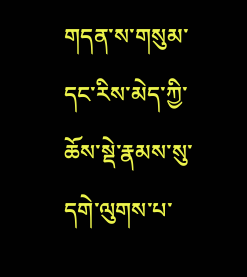གདན་ས་གསུམ་དང་རིས་མེད་ཀྱི་ཆོས་སྡེ་རྣམས་སུ་དགེ་ལུགས་པ་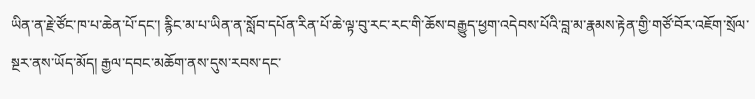ཡིན་ན་རྗེ་ཙོང་ཁ་པ་ཆེན་པོ་དང་། རྙིང་མ་པ་ཡིན་ན་སློབ་དཔོན་རིན་པོ་ཆེ་ལྟ་བུ་རང་རང་གི་ཆོས་བརྒྱུད་ཕྱག་འདེབས་པོའི་བླ་མ་རྣམས་རྟེན་གྱི་གཙོ་བོར་འཇོག་སྲོལ་སྔར་ནས་ཡོད་མོད། རྒྱལ་དབང་མཆོག་ནས་དུས་རབས་དང་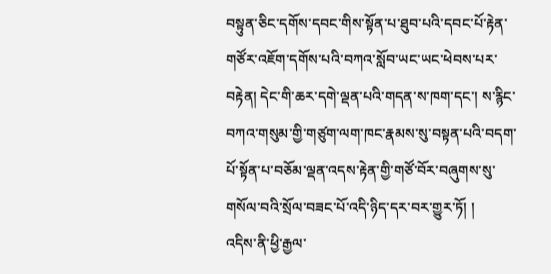བསྟུན་ཅིང་དགོས་དབང་གིས་སྟོན་པ་ཐུབ་པའི་དབང་པོ་རྟེན་གཙོར་འཇོག་དགོས་པའི་བཀའ་སློབ་ཡང་ཡང་ཕེབས་པར་བརྟེན། དེང་གི་ཆར་དགེ་ལྡན་པའི་གདན་ས་ཁག་དང་། ས་རྙིང་བཀའ་གསུམ་གྱི་གཙུག་ལག་ཁང་རྣམས་སུ་བསྟན་པའི་བདག་པོ་སྟོན་པ་བཅོམ་ལྡན་འདས་རྟེན་གྱི་གཙོ་བོར་བཞུགས་སུ་གསོལ་བའི་སྲོལ་བཟང་པོ་འདི་ཉིད་དར་བར་གྱུར་ཏོ། །
འདིས་ནི་ཕྱི་རྒྱལ་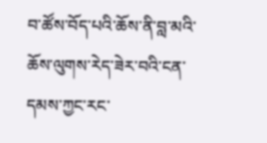བ་ཚོས་བོད་པའི་ཆོས་ནི་བླ་མའི་ཆོས་ལུགས་རེད་ཟེར་བའི་ངན་དམས་ཀྱང་རང་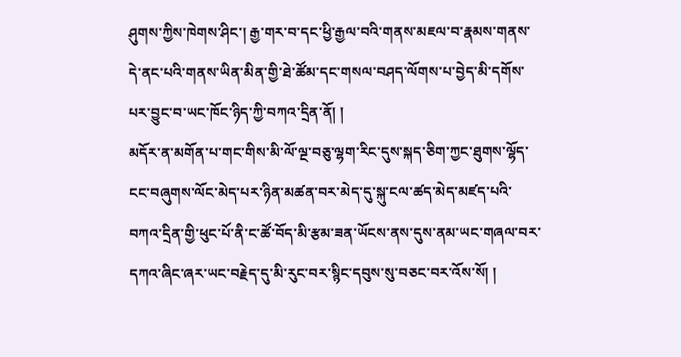ཤུགས་ཀྱིས་ཁེགས་ཤིང་། རྒྱ་གར་བ་དང་ཕྱི་རྒྱལ་བའི་གནས་མཇལ་བ་རྣམས་གནས་དེ་ནང་པའི་གནས་ཡིན་མིན་གྱི་ཐེ་ཚོམ་དང་གསལ་བཤད་ལོགས་པ་བྱེད་མི་དགོས་པར་བྱུང་བ་ཡང་ཁོང་ཉིད་ཀྱི་བཀའ་དྲིན་ནོ། །
མདོར་ན་མགོན་པ་གང་གིས་མི་ལོ་ལྔ་བཅུ་ལྷག་རིང་དུས་སྐད་ཅིག་ཀྱང་ཐུགས་ལྷོད་ངང་བཞུགས་ལོང་མེད་པར་ཉིན་མཚན་བར་མེད་དུ་སྐུ་ངལ་ཚད་མེད་མཛད་པའི་བཀའ་དྲིན་གྱི་ཕུང་པོ་ནི་ང་ཚོ་བོད་མི་རྩམ་ཟན་ཡོངས་ནས་དུས་ནམ་ཡང་གཞལ་བར་དཀའ་ཞིང་ཞར་ཡང་བརྗེད་དུ་མི་རུང་བར་སྙིང་དབུས་སུ་བཅང་བར་འོས་སོ། །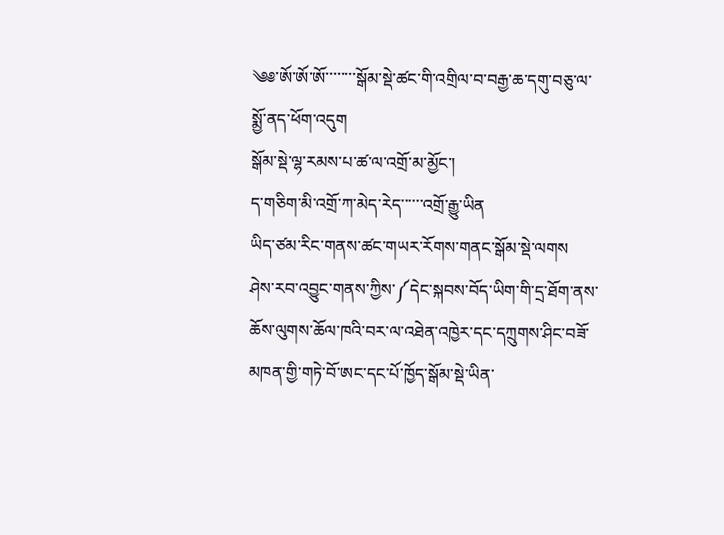༄༅་ཨོ་ཨོ་ཨོ་་་་་་་་སྒོམ་སྡེ་ཚང་གི་འགྲིལ་བ་བརྒྱ་ཆ་དགུ་བཅུ་ལ་སྨྱོ་ནད་ཕོག་འདུག
སྒོམ་སྡེ་ལྷ་རམས་པ་ཚ་ལ་འགྲོ་མ་མྱོང་།
ད་གཅིག་མི་འགྲོ་ཀ་མེད་རེད་་་་་་འགྲོ་རྒྱུ་ཡིན
ཡིད་ཙམ་རིང་གནས་ཚང་གཡར་རོགས་གནང་སྒོམ་སྡེ་ལགས
ཤེས་རབ་འབྱུང་གནས་ཀྱིས་༼དེང་སྐབས་བོད་ཡིག་གི་དྲ་ཐོག་ནས་ཆོས་ལུགས་ཆོལ་ཁའི་བར་ལ་འཐེན་འཁྱེར་དང་དཀྲུགས་ཤིང་བཟོ་མཁན་གྱི་གཏེ་བོ་ཨང་དང་པོ་ཁྱོད་སྒོམ་སྡེ་ཡིན་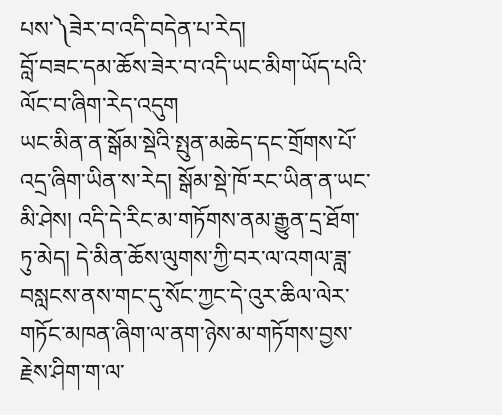པས་༽ཟེར་བ་འདི་བདེན་པ་རེད།
བློ་བཟང་དམ་ཆོས་ཟེར་བ་འདི་ཡང་མིག་ཡོད་པའི་ལོང་བ་ཞིག་རེད་འདུག
ཡང་མིན་ན་སྒོམ་སྡེའི་སྤུན་མཆེད་དང་གྲོགས་པོ་འདྲ་ཞིག་ཡིན་ས་རེད། སྒོམ་སྡེ་ཁོ་རང་ཡིན་ན་ཡང་མི་ཤེས། འདི་དེ་རིང་མ་གཏོགས་ནམ་རྒྱུན་དྲ་ཐོག་ཏུ་མེད། དེ་མིན་ཆོས་ལུགས་ཀྱི་བར་ལ་འགལ་ཟླ་བསླངས་ནས་གང་དུ་སོང་ཀྱང་དེ་འུར་ཆིལ་ལེར་གཏོང་མཁན་ཞིག་ལ་ནག་ཉེས་མ་གཏོགས་བྱས་རྗེས་ཤིག་ག་ལ་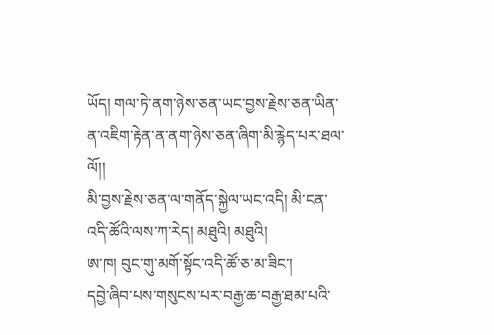ཡོད། གལ་ཏེ་ནག་ཉེས་ཅན་ཡང་བྱས་རྗེས་ཅན་ཡིན་ན་འཇིག་རྟེན་ན་ནག་ཉེས་ཅན་ཞིག་མི་རྙེད་པར་ཐལ་ལོ།།
མི་བྱས་རྗེས་ཅན་ལ་གནོད་སྐྱེལ་ཡང་འདི། མི་ངན་འདི་ཚོའི་ལས་ཀ་རེད། མཐུའི། མཐུའི།
ཨ་ཁ། བུང་གུ་མགོ་སྟོང་འདི་ཚོ་ཅ་མ་ཟིང་།
དབྱེ་ཞིབ་པས་གསུངས་པར་བརྒྱ་ཆ་བརྒྱ་ཐམ་པའི་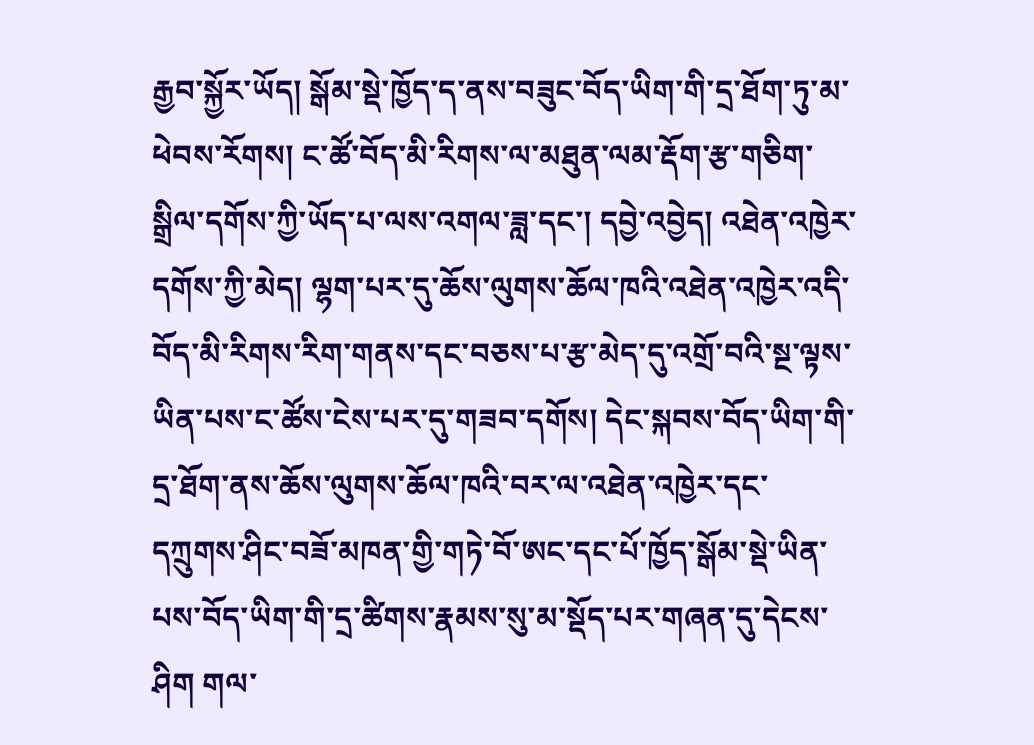རྒྱབ་སྐྱོར་ཡོད། སྒོམ་སྡེ་ཁྱོད་ད་ནས་བཟུང་བོད་ཡིག་གི་དྲ་ཐོག་ཏུ་མ་ཕེབས་རོགས། ང་ཚོ་བོད་མི་རིགས་ལ་མཐུན་ལམ་རྡོག་རྩ་གཅིག་སྒྲིལ་དགོས་ཀྱི་ཡོད་པ་ལས་འགལ་ཟླ་དང་། དབྱེ་འབྱེད། འཐེན་འཁྱེར་དགོས་ཀྱི་མེད། ལྷག་པར་དུ་ཆོས་ལུགས་ཆོལ་ཁའི་འཐེན་འཁྱེར་འདི་བོད་མི་རིགས་རིག་གནས་དང་བཅས་པ་རྩ་མེད་དུ་འགྲོ་བའི་སྔ་ལྟས་ཡིན་པས་ང་ཚོས་ངེས་པར་དུ་གཟབ་དགོས། དེང་སྐབས་བོད་ཡིག་གི་དྲ་ཐོག་ནས་ཆོས་ལུགས་ཆོལ་ཁའི་བར་ལ་འཐེན་འཁྱེར་དང་དཀྲུགས་ཤིང་བཟོ་མཁན་གྱི་གཏེ་བོ་ཨང་དང་པོ་ཁྱོད་སྒོམ་སྡེ་ཡིན་པས་བོད་ཡིག་གི་དྲ་ཚིགས་རྣམས་སུ་མ་སྡོད་པར་གཞན་དུ་དེངས་ཤིག གལ་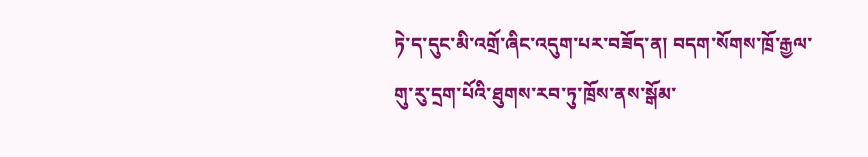ཏེ་ད་དུང་མི་འགྲོ་ཞིང་འདུག་པར་བཟོད་ན། བདག་སོགས་ཁྲོ་རྒྱལ་གུ་རུ་དྲག་པོའི་ཐུགས་རབ་ཏུ་ཁྲོས་ནས་སྒོམ་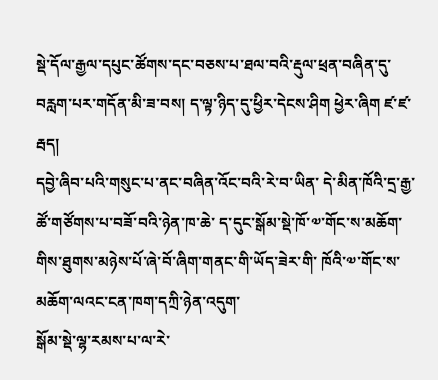སྡེ་དོལ་རྒྱལ་དཔུང་ཚོགས་དང་བཅས་པ་ཐལ་བའི་རྡུལ་ཕྲན་བཞིན་དུ་བརླག་པར་གདོན་མི་ཟ་བས། ད་ལྟ་ཉིད་དུ་ཕྱིར་དེངས་ཤིག ཕྱེར་ཞིག ཛ་ཛ་རྦད།
དབྱེ་ཞིབ་པའི་གསུང་པ་ནང་བཞིན་འོང་བའི་རེ་བ་ཡིན་ དེ་མིན་ཁོའི་དྲ་རྒྱ་ཚོ་གཙོགས་པ་བཟོ་བའི་ཉེན་ཁ་ཆེ་ ད་དུང་སྒོམ་སྡེ་ཁོ་༧་གོང་ས་མཆོག་གིས་ཐུགས་མཉེས་པོ་ཞེ་བོ་ཞིག་གནང་གི་ཡོད་ཟེར་གི་ ཁོའི་༧་གོང་ས་མཆོག་ལའང་ངན་ཁག་དཀྲི་ཉེན་འདུག་
སྒོམ་སྡེ་ལྷ་རམས་པ་ལ་རེ་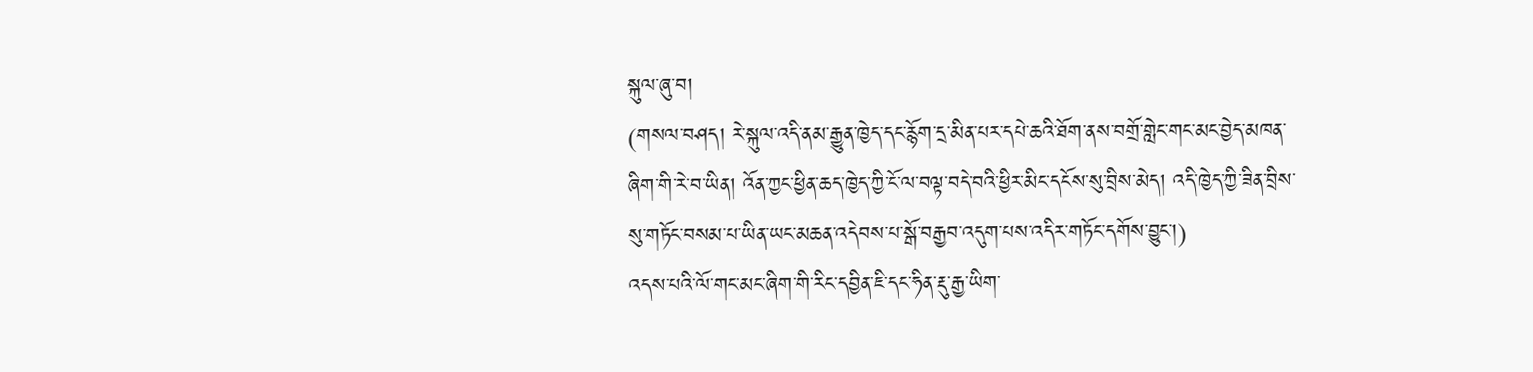སྐུལ་ཞུ་བ།
(གསལ་བཤད། རེ་སྐུལ་འདི་ནམ་རྒྱུན་ཁྱེད་དང་རྙོག་དྲ་མིན་པར་དཔེ་ཆའི་ཐོག་ནས་བགྲོ་གླེང་གང་མང་བྱེད་མཁན་ཞིག་གི་རེ་བ་ཡིན། འོན་ཀྱང་ཕྱིན་ཆད་ཁྱེད་ཀྱི་ངོ་ལ་བལྟ་བདེ་བའི་ཕྱིར་མིང་དངོས་སུ་བྲིས་མེད། འདི་ཁྱེད་ཀྱི་ཟིན་བྲིས་སུ་གཏོང་བསམ་པ་ཡིན་ཡང་མཆན་འདེབས་པ་སྒོ་བརྒྱབ་འདུག་པས་འདིར་གཏོང་དགོས་བྱུང་།)
འདས་པའི་ལོ་གང་མང་ཞིག་གི་རིང་དབྱིན་ཇི་དང་ཧིན་རྡུ་རྒྱ་ཡིག་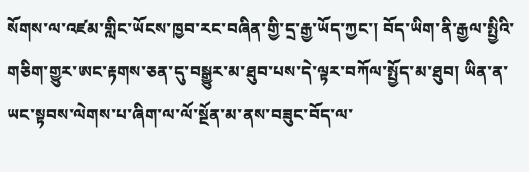སོགས་ལ་འཛམ་གླིང་ཡོངས་ཁྱབ་རང་བཞིན་གྱི་དྲ་རྒྱ་ཡོད་ཀྱང་། བོད་ཡིག་ནི་རྒྱལ་སྤྱིའི་གཅིག་གྱུར་ཨང་རྟགས་ཅན་དུ་བསྒྱུར་མ་ཐུབ་པས་དེ་ལྟར་བཀོལ་སྤྱོད་མ་ཐུབ། ཡིན་ན་ཡང་སྟབས་ལེགས་པ་ཞིག་ལ་ལོ་སྔོན་མ་ནས་བཟུང་བོད་ལ་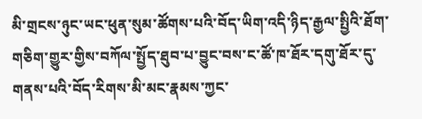མི་གྲངས་ཉུང་ཡང་ཕུན་སུམ་ཚོགས་པའི་བོད་ཡིག་འདི་ཉིད་རྒྱལ་སྤྱིའི་ཐོག་གཅིག་གྱུར་གྱིས་བཀོལ་སྤྱོད་ཐུབ་པ་བྱུང་བས་ང་ཚོ་ཁ་ཐོར་དགུ་ཐོར་དུ་གནས་པའི་བོད་རིགས་མི་མང་རྣམས་ཀྱང་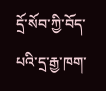དྲོ་སོབ་ཀྱི་བོད་པའི་དྲ་རྒྱ་ཁག་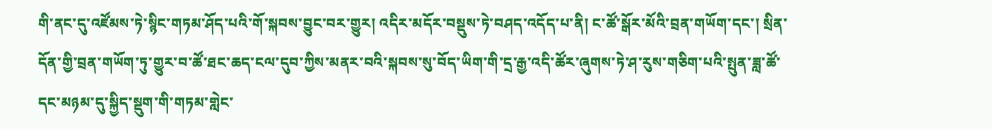གི་ནང་དུ་འཛོམས་ཏེ་སྙིང་གཏམ་ཤོད་པའི་གོ་སྐབས་བྱུང་བར་གྱུར། འདིར་མདོར་བསྡུས་ཏེ་བཤད་འདོད་པ་ནི། ང་ཚོ་སྒོར་མོའི་བྲན་གཡོག་དང་། སྲིན་དོན་གྱི་བྲན་གཡོག་ཏུ་གྱུར་བ་ཚོ་ཐང་ཆད་ངལ་དུབ་ཀྱིས་མནར་བའི་སྐབས་སུ་བོད་ཡིག་གི་དྲ་རྒྱ་འདི་ཚོར་ཞུགས་ཏེ་ཤ་རུས་གཅིག་པའི་སྤུན་ཟླ་ཚོ་དང་མཉམ་དུ་སྐྱིད་སྡུག་གི་གཏམ་གླེང་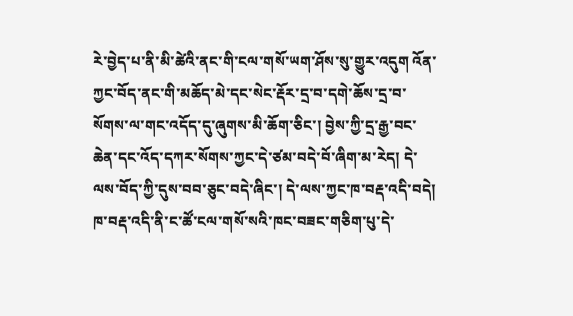རེ་བྱེད་པ་ནི་མི་ཚེའི་ནང་གི་ངལ་གསོ་ཡག་ཤོས་སུ་གྱུར་འདུག འོན་ཀྱང་བོད་ནང་གི་མཆོད་མེ་དང་སེང་རྡོར་དྲ་བ་དགེ་ཆོས་དྲ་བ་སོགས་ལ་གང་འདོད་དུ་ཞུགས་མི་ཆོག་ཅིང་། བྱེས་ཀྱི་དྲ་རྒྱ་བང་ཆེན་དང་འོད་དཀར་སོགས་ཀྱང་དེ་ཙམ་བདེ་བོ་ཞིག་མ་རེད། དེ་ལས་བོད་ཀྱི་དུས་བབ་ཅུང་བདེ་ཞིང་། དེ་ལས་ཀྱང་ཁ་བརྡ་འདི་བདེ། ཁ་བརྡ་འདི་ནི་ང་ཚོ་ངལ་གསོ་སའི་ཁང་བཟང་གཅིག་པུ་དེ་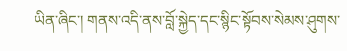ཡིན་ཞིང་། གནས་འདི་ནས་བློ་སྐྱེད་དང་སྙིང་སྟོབས་སེམས་ཤུགས་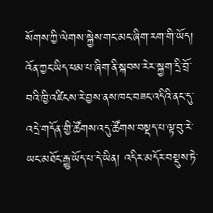སོགས་ཀྱི་ལེགས་སྐྱེས་གང་མང་ཞིག་རག་གི་ཡོད། འོན་ཀྱང་ཡིད་ཕམ་པ་ཞིག་ནི་སྐབས་རེར་སྐྱག་དྲི་བྲོ་བའི་ཁྱི་འཛིངས་རེ་བྱས་ནས་ཁང་བཟང་འདིའི་ནང་དུ་འདྲེ་གདོན་གྱི་ཚོགས་འདུ་ཚོགས་བསྡད་པ་ལྟ་བུ་རེ་ཡང་མཐོང་རྒྱུ་ཡོད་པ་དེ་ཡིན། འདིར་མདོར་བསྡུས་ཏེ་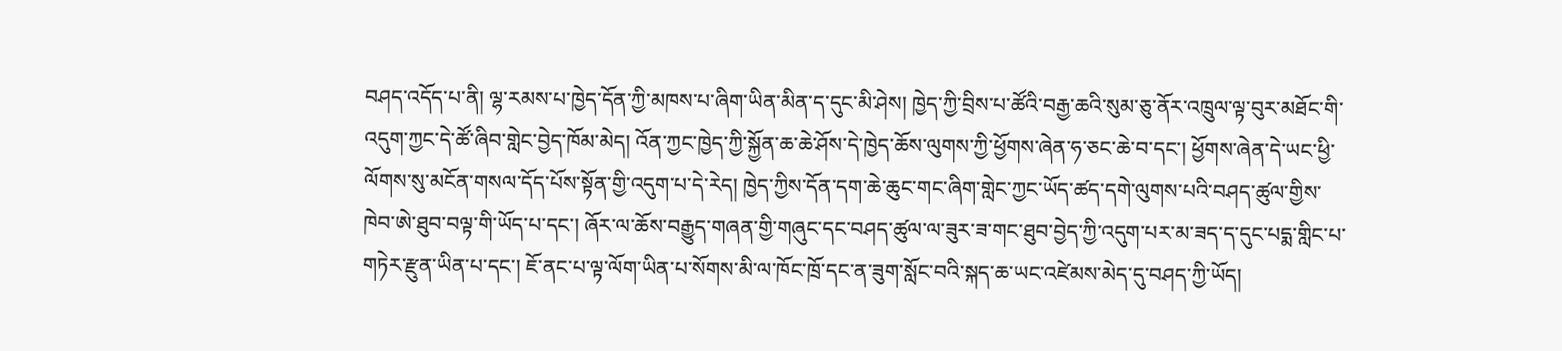བཤད་འདོད་པ་ནི། ལྷ་རམས་པ་ཁྱེད་དོན་ཀྱི་མཁས་པ་ཞིག་ཡིན་མིན་ད་དུང་མི་ཤེས། ཁྱེད་ཀྱི་བྲིས་པ་ཚོའི་བརྒྱ་ཆའི་སུམ་ཅུ་ནོར་འཁྲུལ་ལྟ་བུར་མཐོང་གི་འདུག་ཀྱང་དེ་ཚོ་ཞིབ་གླེང་བྱེད་ཁོམ་མེད། འོན་ཀྱང་ཁྱེད་ཀྱི་སྐྱོན་ཆ་ཆེ་ཤོས་དེ་ཁྱེད་ཆོས་ལུགས་ཀྱི་ཕྱོགས་ཞེན་ཧ་ཅང་ཆེ་བ་དང་། ཕྱོགས་ཞེན་དེ་ཡང་ཕྱི་ལོགས་སུ་མངོན་གསལ་དོད་པོས་སྟོན་གྱི་འདུག་པ་དེ་རེད། ཁྱེད་ཀྱིས་དོན་དག་ཆེ་ཆུང་གང་ཞིག་གླེང་ཀྱང་ཡོད་ཚད་དགེ་ལུགས་པའི་བཤད་ཚུལ་གྱིས་ཁེབ་ཨེ་ཐུབ་བལྟ་གི་ཡོད་པ་དང་། ཞོར་ལ་ཆོས་བརྒྱུད་གཞན་གྱི་གཞུང་དང་བཤད་ཚུལ་ལ་ཟུར་ཟ་གང་ཐུབ་བྱེད་ཀྱི་འདུག་པར་མ་ཟད་ད་དུང་པདྨ་གླིང་པ་གཏེར་རྫུན་ཡིན་པ་དང་། ཇོ་ནང་པ་ལྟ་ལོག་ཡིན་པ་སོགས་མི་ལ་ཁོང་ཁྲོ་དང་ན་ཟུག་སློང་བའི་སྐད་ཆ་ཡང་འཛེམས་མེད་དུ་བཤད་ཀྱི་ཡོད།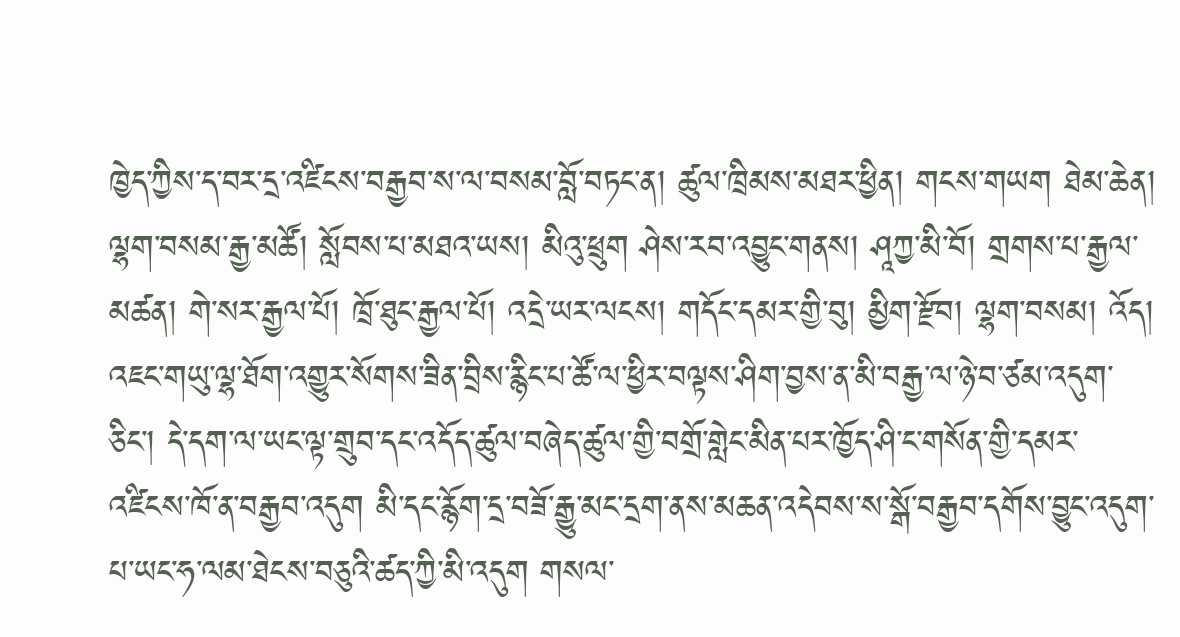ཁྱེད་ཀྱིས་ད་བར་དྲ་འཛིངས་བརྒྱབ་ས་ལ་བསམ་བློ་བཏང་ན། ཚུལ་ཁྲིམས་མཐར་ཕྱིན། གངས་གཡག ཐེམ་ཆེན། ལྷག་བསམ་རྒྱ་མཚོ། སློབས་པ་མཐའ་ཡས། མིའུ་ཕྲུག ཤེས་རབ་འབྱུང་གནས། ཤཱཀྱ་མི་བོ། གྲགས་པ་རྒྱལ་མཚན། གེ་སར་རྒྱལ་པོ། ཁྲོ་ཐུང་རྒྱལ་པོ། འདྲེ་ཡར་ལངས། གདོང་དམར་གྱི་བུ། མྱིག་རྫོབ། ལྷག་བསམ། འོད། འཇང་གཡུ་ལྷ་ཐོག་འགྱུར་སོགས་ཟིན་བྲིས་རྙིང་པ་ཚོ་ལ་ཕྱིར་བལྟས་ཤིག་བྱས་ན་མི་བརྒྱ་ལ་ཉེ་བ་ཙམ་འདུག་ཅིང་། དེ་དག་ལ་ཡང་ལྟ་གྲུབ་དང་འདོད་ཚུལ་བཞེད་ཚུལ་གྱི་བགྲོ་གླེང་མིན་པར་ཁྱོད་ཤི་ང་གསོན་གྱི་དམར་འཛིངས་ཁོ་ན་བརྒྱབ་འདུག མི་དང་རྙོག་དྲ་བཟོ་རྒྱུ་མང་དྲག་ནས་མཆན་འདེབས་ས་སྒོ་བརྒྱབ་དགོས་བྱུང་འདུག་པ་ཡང་ཧ་ལམ་ཐེངས་བཅུའི་ཚད་ཀྱི་མི་འདུག གསལ་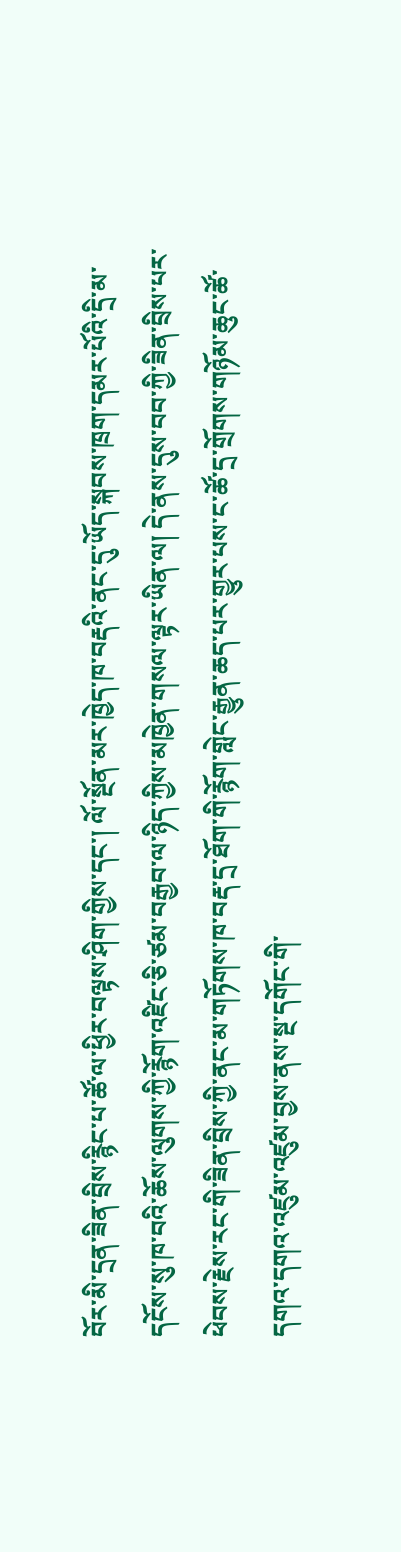བོར་མི་དྲན་ཟིན་བྲིས་རྙིང་པ་ཚོ་ལ་ཕྱིར་བལྟས་ཤིག་གྱིས་དང་། ལོ་སྔོན་མར་ཁྱེད་ཁ་བརྡའི་ནང་དུ་ཡོད་སྐབས་ཁྲག་དམར་པོའི་དྲི་མ་དངོས་སུ་ཁ་བའི་ཆོས་ལུགས་ཀྱི་རྙོག་འཛིང་ཅི་ཙམ་བརྒྱབ་ལ་ཉིད་ཀྱིས་མཁྱེན་གསལ་ལྟར་ཡིན་ལ། དེ་ནས་དུས་བབ་ཀྱི་ཟིན་བྲིས་པར་ཕེབས་རྗེས་རང་གི་ཟིན་བྲིས་ཀྱི་ནང་མ་གཏོགས་ཁ་བརྡ་དྲ་ཐོག་གི་རྙོག་གླེང་རྒྱུན་ཆད་པར་གྱུར་པས་ང་ཚོ་དྲ་གྲོགས་གཉོམ་ཆུང་ཚོ་དགའ་དགའ་འཛུམ་འཛུམ་བྱས་ནས་སྔ་དགོང་གི་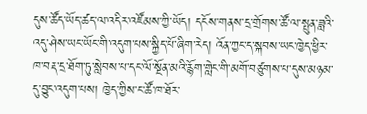དུས་ཚོད་ཡོད་ཚད་ལ་འདིར་འཛོམས་ཀྱི་ཡོད། དངོས་གནས་དྲ་གྲོགས་ཚོ་ལ་སྤུན་ཟླའི་འདུ་ཤེས་ཡང་ཡོང་གི་འདུག་པས་སྐྱིད་པོ་ཞིག་རེད། འོན་ཀྱང་ད་སྐབས་ཡང་ཁྱེད་ཕྱིར་ཁ་བརྡ་དྲ་ཐོག་ཏུ་སླེབས་པ་དང་ལོ་སྔོན་མའི་རྙོག་གླེང་གི་མགོ་བཙུགས་པ་དུས་མཉམ་དུ་བྱུང་འདུག་པས། ཁྱེད་ཀྱིས་ང་ཚོ་ཁ་ཐོར་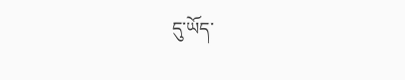དུ་ཡོད་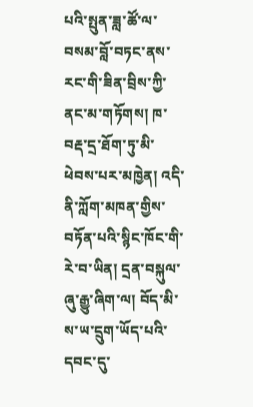པའི་སྤུན་ཟླ་ཚོ་ལ་བསམ་བློ་བཏང་ནས་རང་གི་ཟིན་བྲིས་ཀྱི་ནང་མ་གཏོགས། ཁ་བརྡ་དྲ་ཐོག་ཏུ་མི་ཕེབས་པར་མཁྱེན། འདི་ནི་ཀློག་མཁན་གྱིས་བཏོན་པའི་སྙིང་ཁོང་གི་རེ་བ་ཡིན། དྲན་བསྐུལ་ཞུ་རྒྱུ་ཞིག་ལ། བོད་མི་ས་ཡ་དྲུག་ཡོད་པའི་དབང་དུ་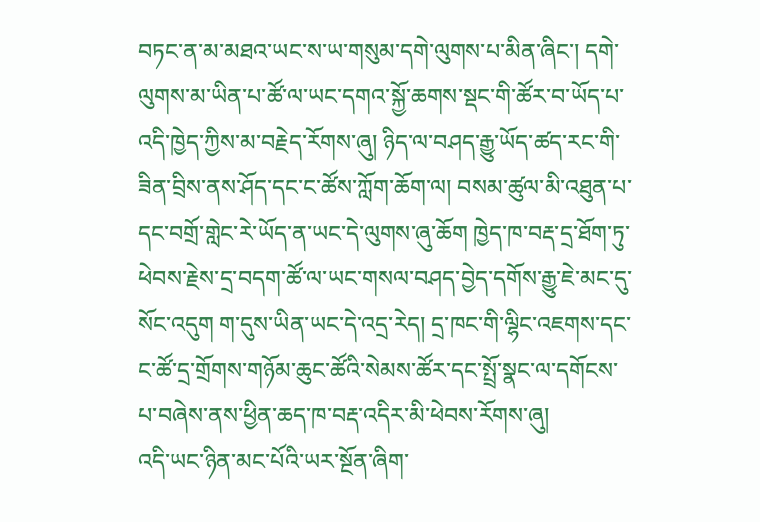བཏང་ན་མ་མཐའ་ཡང་ས་ཡ་གསུམ་དགེ་ལུགས་པ་མིན་ཞིང་། དགེ་ལུགས་མ་ཡིན་པ་ཚོ་ལ་ཡང་དགའ་སྐྱོ་ཆགས་སྡང་གི་ཚོར་བ་ཡོད་པ་འདི་ཁྱེད་ཀྱིས་མ་བརྗེད་རོགས་ཞུ། ཉིད་ལ་བཤད་རྒྱུ་ཡོད་ཚད་རང་གི་ཟིན་བྲིས་ནས་ཤོད་དང་ང་ཚོས་ཀློག་ཆོག་ལ། བསམ་ཚུལ་མི་འཐུན་པ་དང་བགྲོ་གླེང་རེ་ཡོད་ན་ཡང་དེ་ལུགས་ཞུ་ཆོག ཁྱེད་ཁ་བརྡ་དྲ་ཐོག་ཏུ་ཕེབས་རྗེས་དྲ་བདག་ཚོ་ལ་ཡང་གསལ་བཤད་བྱེད་དགོས་རྒྱུ་ཇེ་མང་དུ་སོང་འདུག ག་དུས་ཡིན་ཡང་དེ་འདྲ་རེད། དྲ་ཁང་གི་ལྷིང་འཇགས་དང་ང་ཚོ་དྲ་གྲོགས་གཉོམ་ཆུང་ཚོའི་སེམས་ཚོར་དང་སྤྲོ་སྣང་ལ་དགོངས་པ་བཞེས་ནས་ཕྱིན་ཆད་ཁ་བརྡ་འདིར་མི་ཕེབས་རོགས་ཞུ།
འདི་ཡང་ཉིན་མང་པོའི་ཡར་སྔོན་ཞིག་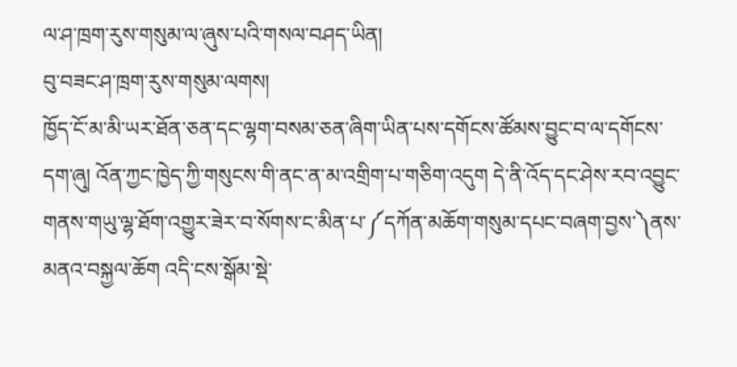ལ་ཤ་ཁྲག་རུས་གསུམ་ལ་ཞུས་པའི་གསལ་བཤད་ཡིན།
བུ་བཟང་ཤ་ཁྲག་རུས་གསུམ་ལགས།
ཁྱོད་ངོ་མ་མི་ཡར་ཐོན་ཅན་དང་ལྷག་བསམ་ཅན་ཞིག་ཡིན་པས་དགོངས་ཚོམས་བྱུང་བ་ལ་དགོངས་དག་ཞུ། འོན་ཀྱང་ཁྱེད་ཀྱི་གསུངས་གི་ནང་ན་མ་འགྲིག་པ་གཅིག་འདུག དེ་ནི་འོད་དང་ཤེས་རབ་འབྱུང་གནས་གཡུ་ལྷ་ཐོག་འགྱུར་ཟེར་བ་སོགས་ང་མིན་པ་༼དཀོན་མཆོག་གསུམ་དཔང་བཞག་བྱས་༽ནས་མནའ་བསྐྱལ་ཆོག འདི་ངས་སྒོམ་སྡེ་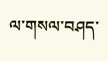ལ་གསལ་བཤད་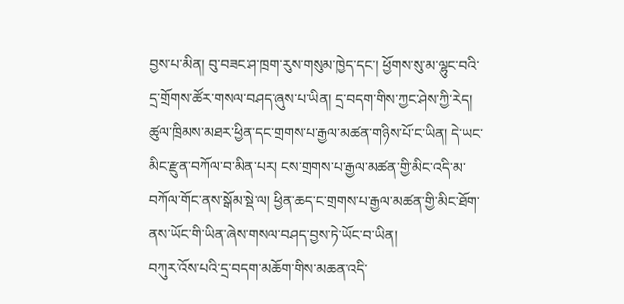བྱས་པ་མིན། བུ་བཟང་ཤ་ཁྲག་རུས་གསུམ་ཁྱེད་དང་། ཕྱོགས་སུ་མ་ལྷུང་བའི་དྲ་གྲོགས་ཚོར་གསལ་བཤད་ཞུས་པ་ཡིན། དྲ་བདག་གིས་ཀྱང་ཤེས་ཀྱི་རེད། ཚུལ་ཁྲིམས་མཐར་ཕྱིན་དང་གྲགས་པ་རྒྱལ་མཚན་གཉིས་པོ་ང་ཡིན། དེ་ཡང་མིང་རྫུན་བཀོལ་བ་མིན་པར། ངས་གྲགས་པ་རྒྱལ་མཚན་གྱི་མིང་འདི་མ་བཀོལ་གོང་ནས་སྒོམ་སྡེ་ལ། ཕྱིན་ཆད་ང་གྲགས་པ་རྒྱལ་མཚན་གྱི་མིང་ཐོག་ནས་ཡོང་གི་ཡིན་ཞེས་གསལ་བཤད་བྱས་ཏེ་ཡོང་བ་ཡིན།
བཀུར་འོས་པའི་དྲ་བདག་མཆོག་གིས་མཆན་འདི་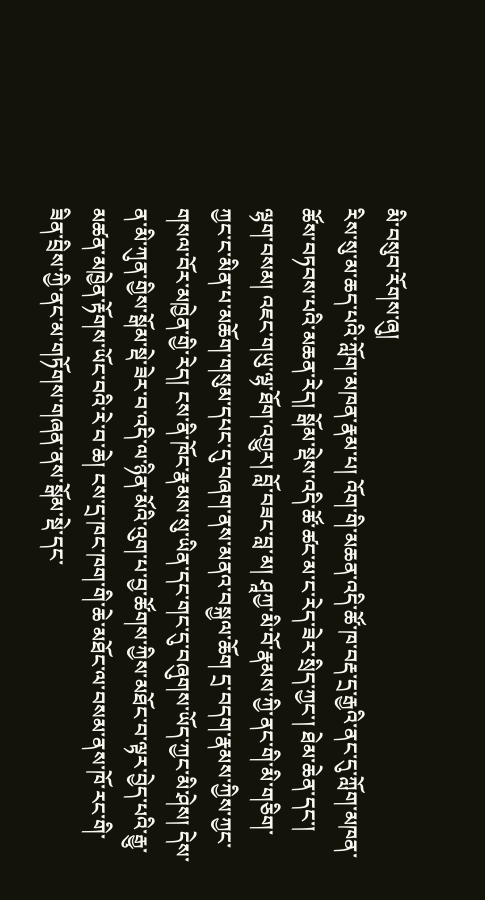མི་བསུབ་རོགས་ཞུ།
རིས་སུ་མ་ཆད་པའི་ཀློག་མཁན་རྣམ་པ། འོག་གི་མཆན་འདི་ཚོ་ཁ་བརྡ་དྲ་རྒྱའི་ནང་དུ་ཀློག་མཁན་ཚོས་བཏབས་པའི་མཆན་རེད། སྒོམ་སྡེས་འདི་ཚོ་ཚང་མ་ང་རེད་ཟེར་སྲིད་ཀྱང་། ཐེམ་ཆེན་དང་། ལྷག་བསམ། འཇང་གཡུ་ལྷ་ཐོག་འགྱུར། བློ་བཟང་བླ་མ། ཤཱཀྱ་མི་བོ་རྣམས་ཀྱི་ནང་གི་མི་གཅིག་ཀྱང་ང་མིན་པ་མཆོག་གསུམ་དཔང་དུ་བཞག་ནས་མནའ་བསྐྱལ་ཆོག དྲ་བདག་རྣམས་ཀྱིས་ཀྱང་གསལ་བོར་མཁྱེན་གྱི་རེད། ངས་ནི་ཁོང་རྣམས་སུ་ཡིན་དང་གང་དུ་བཞུགས་ཡོད་ཀྱང་མི་ཤེས། དེས་ན་མི་ཀུན་གྱིས་སྒོམ་སྡེ་ཟེར་བ་འདི་ལ་ཉིན་མོའི་འུག་པ་བྱ་ཚོགས་ཀྱིས་མཐོང་བ་ལྟར་བྱེད་པའི་རྒྱུ་མཚན་མཁྱེན་རྟོགས་ཡོང་བའི་རེ་བ་ཆེ། ངས་དྲ་ཁང་ཁག་གི་ཆེ་མཐོང་ལ་བསམ་ནས་ཁོ་རང་གི་ཟིན་བྲིས་ཀྱི་ནང་མ་གཏོགས་གཞན་ནས་སྒོམ་སྡེ་དང་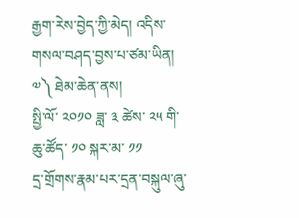རྒྱག་རེས་བྱེད་ཀྱི་མེད། འདིས་གསལ་བཤད་བྱས་པ་ཙམ་ཡིན།
༧༽ ཐེམ་ཆེན་ནས།
སྤྱི་ལོ་ ༢༠༡༠ ཟླ་ ༣ ཚེས་ ༢༥ གི་ཆུ་ཚོད་ ༡༠ སྐར་མ་ ༡༡
དྲ་གྲོགས་རྣམ་པར་དྲན་བསྐུལ་ཞུ་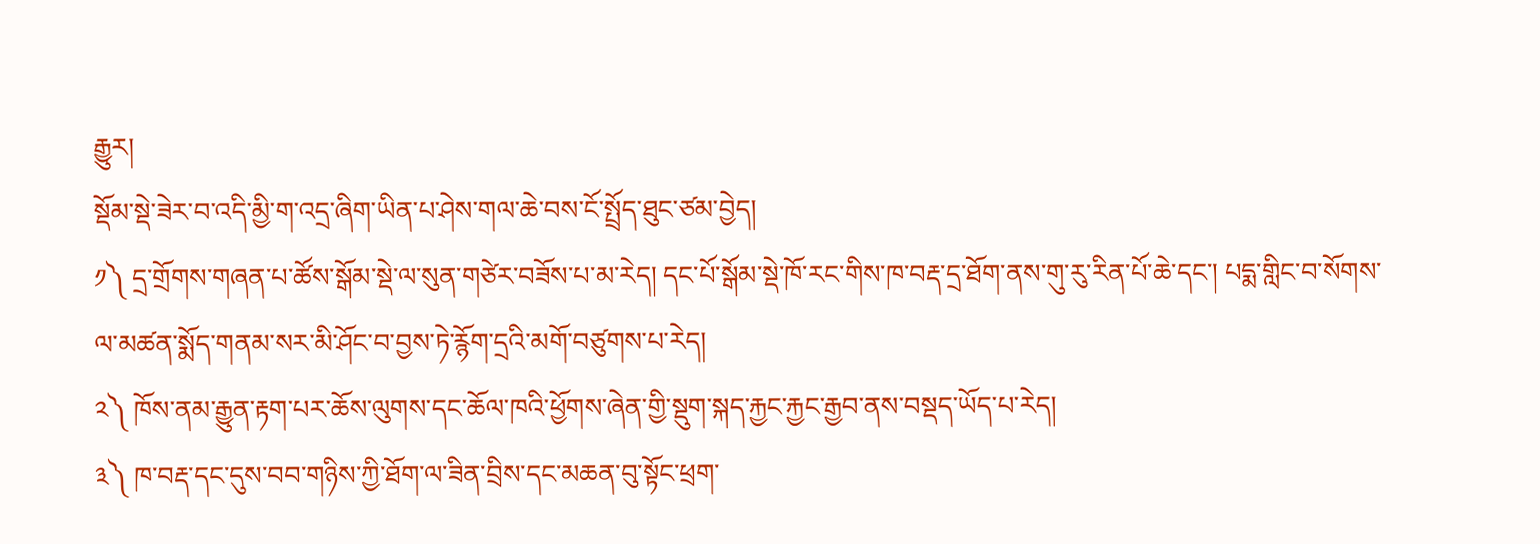རྒྱུར།
སྡོམ་སྡེ་ཟེར་བ་འདི་མྱི་ག་འདྲ་ཞིག་ཡིན་པ་ཤེས་གལ་ཆེ་བས་ངོ་སྤྲོད་ཐུང་ཙམ་བྱེད།
༡༽ དྲ་གྲོགས་གཞན་པ་ཚོས་སྒོམ་སྡེ་ལ་སུན་གཙེར་བཟོས་པ་མ་རེད། དང་པོ་སྒོམ་སྡེ་ཁོ་རང་གིས་ཁ་བརྡ་དྲ་ཐོག་ནས་གུ་རུ་རིན་པོ་ཆེ་དང་། པདྨ་གླིང་བ་སོགས་ལ་མཚན་སྨོད་གནམ་སར་མི་ཤོང་བ་བྱས་ཏེ་རྙོག་དྲའི་མགོ་བཙུགས་པ་རེད།
༢༽ ཁོས་ནམ་རྒྱུན་རྟག་པར་ཆོས་ལུགས་དང་ཆོལ་ཁའི་ཕྱོགས་ཞེན་གྱི་སྡུག་སྐད་རྐྱང་རྐྱང་རྒྱབ་ནས་བསྡད་ཡོད་པ་རེད།
༣༽ ཁ་བརྡ་དང་དུས་བབ་གཉིས་ཀྱི་ཐོག་ལ་ཟིན་བྲིས་དང་མཆན་བུ་སྟོང་ཕྲག་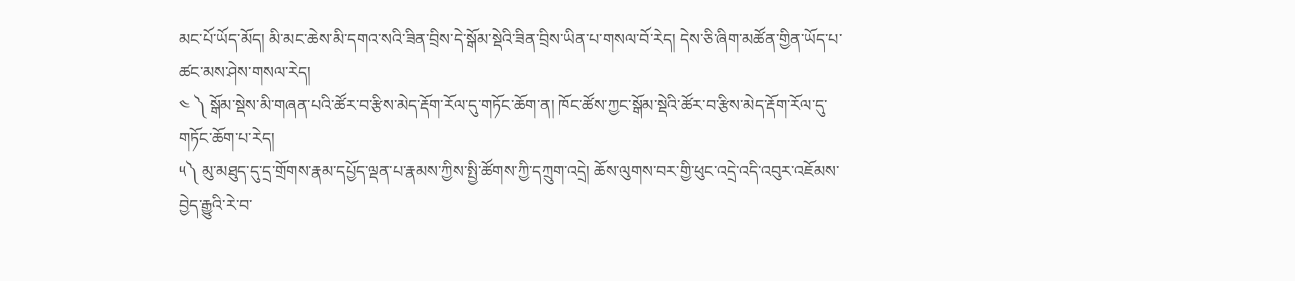མང་པོ་ཡོད་མོད། མི་མང་ཆེས་མི་དགའ་སའི་ཟིན་བྲིས་དེ་སྒོམ་སྡེའི་ཟིན་བྲིས་ཡིན་པ་གསལ་བོ་རེད། དེས་ཅི་ཞིག་མཚོན་གྱིན་ཡོད་པ་ཚང་མས་ཤེས་གསལ་རེད།
༤ ༽ སྒོམ་སྡེས་མི་གཞན་པའི་ཚོར་བ་རྩིས་མེད་རྡོག་རོལ་དུ་གཏོང་ཆོག་ན། ཁོང་ཚོས་ཀྱང་སྒོམ་སྡེའི་ཚོར་བ་རྩིས་མེད་རྡོག་རོལ་དུ་གཏོང་ཆོག་པ་རེད།
༥༽ མུ་མཐུད་དུ་དྲ་གྲོགས་རྣམ་དཔྱོད་ལྡན་པ་རྣམས་ཀྱིས་སྤྱི་ཚོགས་ཀྱི་དཀྲུག་འདྲེ། ཆོས་ལུགས་བར་གྱི་ཕུང་འདྲེ་འདི་འབུར་འཇོམས་བྱེད་རྒྱུའི་རེ་བ་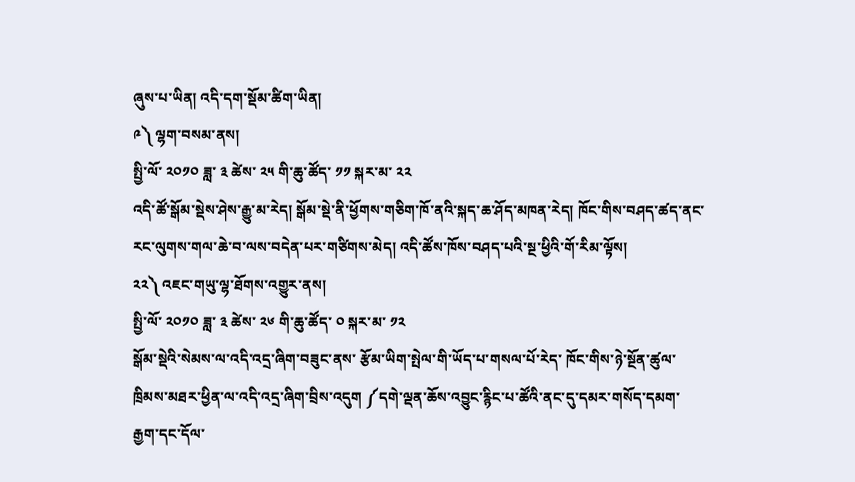ཞུས་པ་ཡིན། འདི་དག་སྡོམ་ཚིག་ཡིན།
༩༽ ལྷག་བསམ་ནས།
སྤྱི་ལོ་ ༢༠༡༠ ཟླ་ ༣ ཚེས་ ༢༥ གི་ཆུ་ཚོད་ ༡༡ སྐར་མ་ ༢༢
འདི་ཚོ་སྒོམ་སྡེས་ཤེས་རྒྱུ་མ་རེད། སྒོམ་སྡེ་ནི་ཕྱོགས་གཅིག་ཁོ་ནའི་སྐད་ཆ་ཤོད་མཁན་རེད། ཁོང་གིས་བཤད་ཚད་ནང་རང་ལུགས་གལ་ཆེ་བ་ལས་བདེན་པར་གཙིགས་མེད། འདི་ཚོས་ཁོས་བཤད་པའི་སྔ་ཕྱིའི་གོ་རིམ་ལྟོས།
༢༢༽ འཇང་གཡུ་ལྷ་ཐོགས་འགྱུར་ནས།
སྤྱི་ལོ་ ༢༠༡༠ ཟླ་ ༣ ཚེས་ ༢༦ གི་ཆུ་ཚོད་ ༠ སྐར་མ་ ༡༢
སྒོམ་སྡེའི་སེམས་ལ་འདི་འདྲ་ཞིག་བཟུང་ནས་ རྩོམ་ཡིག་སྤེལ་གི་ཡོད་པ་གསལ་པོ་རེད་ ཁོང་གིས་ཉེ་སྔོན་ཚུལ་ཁྲིམས་མཐར་ཕྱིན་ལ་འདི་འདྲ་ཞིག་བྲིས་འདུག ༼དགེ་ལྡན་ཆོས་འབྱུང་རྙིང་པ་ཚོའི་ནང་དུ་དམར་གསོད་དམག་རྒྱག་དང་དོལ་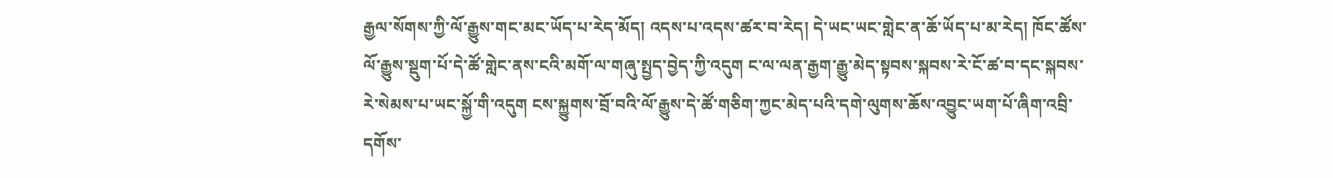རྒྱལ་སོགས་ཀྱི་ལོ་རྒྱུས་གང་མང་ཡོད་པ་རེད་མོད། འདས་པ་འདས་ཚར་བ་རེད། དེ་ཡང་ཡང་གླེང་ན་ཆོ་ཡོད་པ་མ་རེད། ཁོང་ཚོས་ལོ་རྒྱུས་སྡུག་པོ་དེ་ཚོ་གླེང་ནས་ངའི་མགོ་ལ་གཞུ་སྤྱད་བྱེད་ཀྱི་འདུག ང་ལ་ལན་རྒྱག་རྒྱུ་མེད་སྟབས་སྐབས་རེ་ངོ་ཚ་བ་དང་སྐབས་རེ་སེམས་པ་ཡང་སྐྱོ་གི་འདུག ངས་སྐྱུགས་བྲོ་བའི་ལོ་རྒྱུས་དེ་ཚོ་གཅིག་ཀྱང་མེད་པའི་དགེ་ལུགས་ཆོས་འབྱུང་ཡག་པོ་ཞིག་འབྲི་དགོས་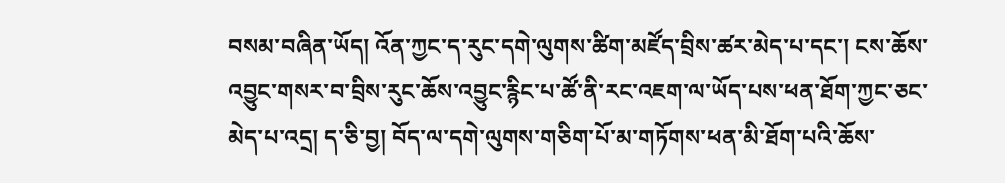བསམ་བཞིན་ཡོད། འོན་ཀྱང་ད་རུང་དགེ་ལུགས་ཚིག་མཛོད་བྲིས་ཚར་མེད་པ་དང་། ངས་ཆོས་འབྱུང་གསར་བ་བྲིས་རུང་ཆོས་འབྱུང་རྙིང་པ་ཚོ་ནི་རང་འཇག་ལ་ཡོད་པས་ཕན་ཐོག་ཀྱང་ཅང་མེད་པ་འདྲ། ད་ཅི་བྱ། བོད་ལ་དགེ་ལུགས་གཅིག་པོ་མ་གཏོགས་ཕན་མི་ཐོག་པའི་ཆོས་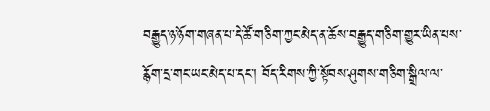བརྒྱུད་ཉ་ཉོག་གཞན་པ་དེ་ཚོ་གཅིག་ཀྱང་མེད་ན་ཆོས་བརྒྱུད་གཅིག་གྱུར་ཡིན་པས་རྙོག་དྲ་གང་ཡང་མེད་པ་དང་། བོད་རིགས་ཀྱི་སྟོབས་ཤུགས་གཅིག་སྒྲིལ་ལ་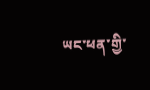ཡང་ཕན་གྱི་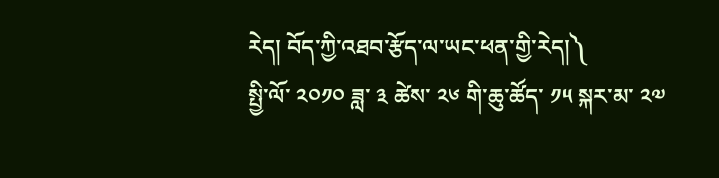རེད། བོད་ཀྱི་འཐབ་རྩོད་ལ་ཡང་ཕན་གྱི་རེད།༽
སྤྱི་ལོ་ ༢༠༡༠ ཟླ་ ༣ ཚེས་ ༢༦ གི་ཆུ་ཚོད་ ༡༥ སྐར་མ་ ༢༧